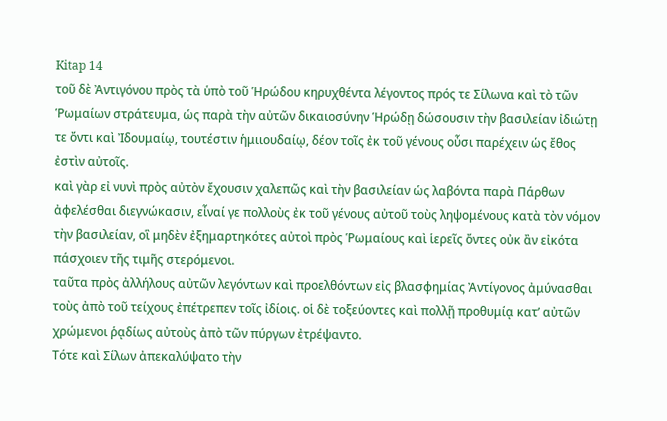Kitap 14
τοῦ δὲ Ἀντιγόνου πρὸς τὰ ὑπὸ τοῦ Ἡρώδου κηρυχθέντα λέγοντος πρός τε Σίλωνα καὶ τὸ τῶν Ῥωμαίων στράτευμα, ὡς παρὰ τὴν αὐτῶν δικαιοσύνην Ἡρώδῃ δώσουσιν τὴν βασιλείαν ἰδιώτῃ τε ὄντι καὶ Ἰδουμαίῳ, τουτέστιν ἡμιιουδαίῳ, δέον τοῖς ἐκ τοῦ γένους οὖσι παρέχειν ὡς ἔθος ἐστὶν αὐτοῖς.
καὶ γὰρ εἰ νυνὶ πρὸς αὐτὸν ἔχουσιν χαλεπῶς καὶ τὴν βασιλείαν ὡς λαβόντα παρὰ Πάρθων ἀφελέσθαι διεγνώκασιν, εἶναί γε πολλοὺς ἐκ τοῦ γένους αὐτοῦ τοὺς ληψομένους κατὰ τὸν νόμον τὴν βασιλείαν, οἳ μηδὲν ἐξημαρτηκότες αὐτοὶ πρὸς Ῥωμαίους καὶ ἱερεῖς ὄντες οὐκ ἂν εἰκότα πάσχοιεν τῆς τιμῆς στερόμενοι.
ταῦτα πρὸς ἀλλήλους αὐτῶν λεγόντων καὶ προελθόντων εἰς βλασφημίας Ἀντίγονος ἀμύνασθαι τοὺς ἀπὸ τοῦ τείχους ἐπέτρεπεν τοῖς ἰδίοις. οἱ δὲ τοξεύοντες καὶ πολλῇ προθυμίᾳ κατʼ αὐτῶν χρώμενοι ῥᾳδίως αὐτοὺς ἀπὸ τῶν πύργων ἐτρέψαντο.
Τότε καὶ Σίλων ἀπεκαλύψατο τὴν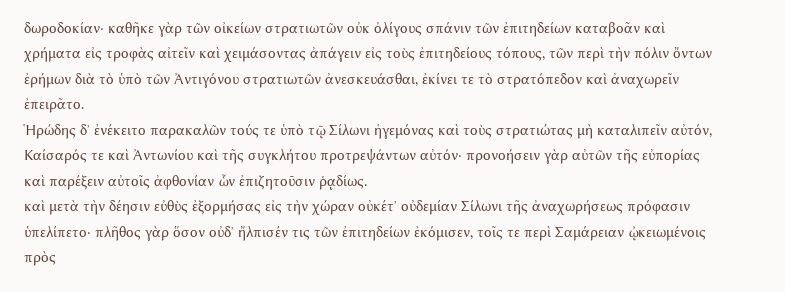δωροδοκίαν· καθῆκε γὰρ τῶν οἰκείων στρατιωτῶν οὐκ ὀλίγους σπάνιν τῶν ἐπιτηδείων καταβοᾶν καὶ χρήματα εἰς τροφὰς αἰτεῖν καὶ χειμάσοντας ἀπάγειν εἰς τοὺς ἐπιτηδείους τόπους, τῶν περὶ τὴν πόλιν ὄντων ἐρήμων διὰ τὸ ὑπὸ τῶν Ἀντιγόνου στρατιωτῶν ἀνεσκευάσθαι, ἐκίνει τε τὸ στρατόπεδον καὶ ἀναχωρεῖν ἐπειρᾶτο.
Ἡρώδης δʼ ἐνέκειτο παρακαλῶν τούς τε ὑπὸ τῷ Σίλωνι ἡγεμόνας καὶ τοὺς στρατιώτας μὴ καταλιπεῖν αὐτόν, Καίσαρός τε καὶ Ἀντωνίου καὶ τῆς συγκλήτου προτρεψάντων αὐτόν· προνοήσειν γὰρ αὐτῶν τῆς εὐπορίας καὶ παρέξειν αὐτοῖς ἀφθονίαν ὧν ἐπιζητοῦσιν ῥᾳδίως.
καὶ μετὰ τὴν δέησιν εὐθὺς ἐξορμήσας εἰς τὴν χώραν οὐκέτʼ οὐδεμίαν Σίλωνι τῆς ἀναχωρήσεως πρόφασιν ὑπελίπετο· πλῆθος γὰρ ὅσον οὐδʼ ἤλπισέν τις τῶν ἐπιτηδείων ἐκόμισεν, τοῖς τε περὶ Σαμάρειαν ᾠκειωμένοις πρὸς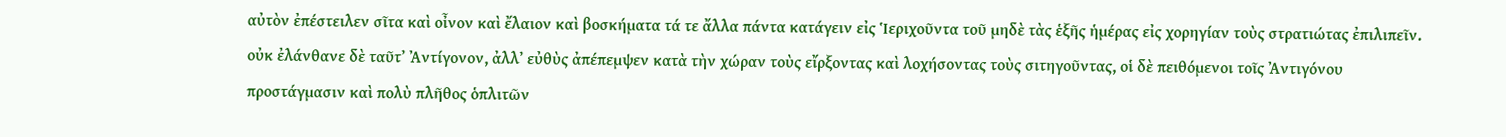αὐτὸν ἐπέστειλεν σῖτα καὶ οἶνον καὶ ἔλαιον καὶ βοσκήματα τά τε ἄλλα πάντα κατάγειν εἰς Ἱεριχοῦντα τοῦ μηδὲ τὰς ἑξῆς ἡμέρας εἰς χορηγίαν τοὺς στρατιώτας ἐπιλιπεῖν.
οὐκ ἐλάνθανε δὲ ταῦτʼ Ἀντίγονον, ἀλλʼ εὐθὺς ἀπέπεμψεν κατὰ τὴν χώραν τοὺς εἴρξοντας καὶ λοχήσοντας τοὺς σιτηγοῦντας, οἱ δὲ πειθόμενοι τοῖς Ἀντιγόνου προστάγμασιν καὶ πολὺ πλῆθος ὁπλιτῶν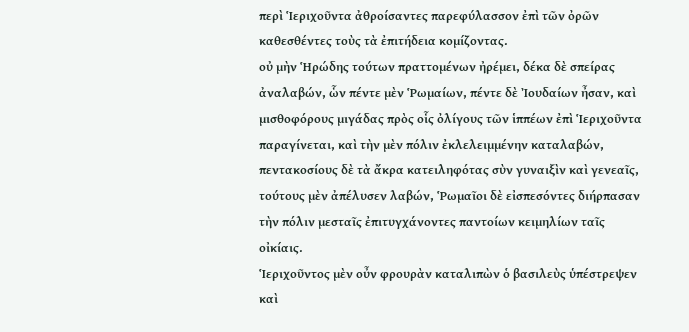περὶ Ἱεριχοῦντα ἀθροίσαντες παρεφύλασσον ἐπὶ τῶν ὀρῶν καθεσθέντες τοὺς τὰ ἐπιτήδεια κομίζοντας.
οὐ μὴν Ἡρώδης τούτων πραττομένων ἠρέμει, δέκα δὲ σπείρας ἀναλαβών, ὧν πέντε μὲν Ῥωμαίων, πέντε δὲ Ἰουδαίων ἦσαν, καὶ μισθοφόρους μιγάδας πρὸς οἷς ὀλίγους τῶν ἱππέων ἐπὶ Ἱεριχοῦντα παραγίνεται, καὶ τὴν μὲν πόλιν ἐκλελειμμένην καταλαβών, πεντακοσίους δὲ τὰ ἄκρα κατειληφότας σὺν γυναιξὶν καὶ γενεαῖς, τούτους μὲν ἀπέλυσεν λαβών, Ῥωμαῖοι δὲ εἰσπεσόντες διήρπασαν τὴν πόλιν μεσταῖς ἐπιτυγχάνοντες παντοίων κειμηλίων ταῖς οἰκίαις.
Ἱεριχοῦντος μὲν οὖν φρουρὰν καταλιπὼν ὁ βασιλεὺς ὑπέστρεψεν καὶ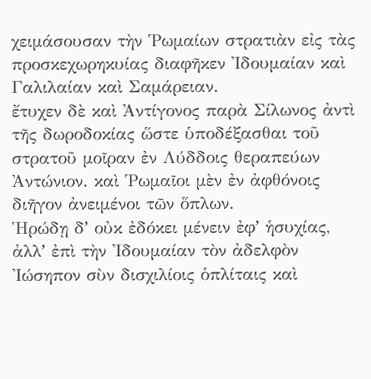χειμάσουσαν τὴν Ῥωμαίων στρατιὰν εἰς τὰς προσκεχωρηκυίας διαφῆκεν Ἰδουμαίαν καὶ Γαλιλαίαν καὶ Σαμάρειαν.
ἔτυχεν δὲ καὶ Ἀντίγονος παρὰ Σίλωνος ἀντὶ τῆς δωροδοκίας ὥστε ὑποδέξασθαι τοῦ στρατοῦ μοῖραν ἐν Λύδδοις θεραπεύων Ἀντώνιον. καὶ Ῥωμαῖοι μὲν ἐν ἀφθόνοις διῆγον ἀνειμένοι τῶν ὅπλων.
Ἡρώδῃ δʼ οὐκ ἐδόκει μένειν ἐφʼ ἡσυχίας, ἀλλʼ ἐπὶ τὴν Ἰδουμαίαν τὸν ἀδελφὸν Ἰώσηπον σὺν δισχιλίοις ὁπλίταις καὶ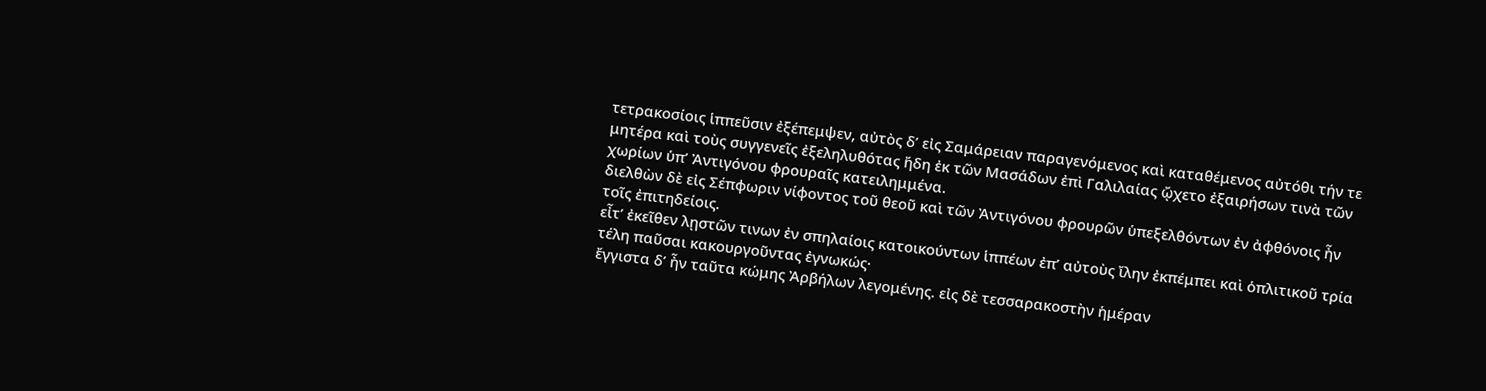τετρακοσίοις ἱππεῦσιν ἐξέπεμψεν, αὐτὸς δʼ εἰς Σαμάρειαν παραγενόμενος καὶ καταθέμενος αὐτόθι τήν τε μητέρα καὶ τοὺς συγγενεῖς ἐξεληλυθότας ἤδη ἐκ τῶν Μασάδων ἐπὶ Γαλιλαίας ᾤχετο ἐξαιρήσων τινὰ τῶν χωρίων ὑπʼ Ἀντιγόνου φρουραῖς κατειλημμένα.
διελθὼν δὲ εἰς Σέπφωριν νίφοντος τοῦ θεοῦ καὶ τῶν Ἀντιγόνου φρουρῶν ὑπεξελθόντων ἐν ἀφθόνοις ἦν τοῖς ἐπιτηδείοις.
εἶτʼ ἐκεῖθεν λῃστῶν τινων ἐν σπηλαίοις κατοικούντων ἱππέων ἐπʼ αὐτοὺς ἴλην ἐκπέμπει καὶ ὁπλιτικοῦ τρία τέλη παῦσαι κακουργοῦντας ἐγνωκώς·
ἔγγιστα δʼ ἦν ταῦτα κώμης Ἀρβήλων λεγομένης. εἰς δὲ τεσσαρακοστὴν ἡμέραν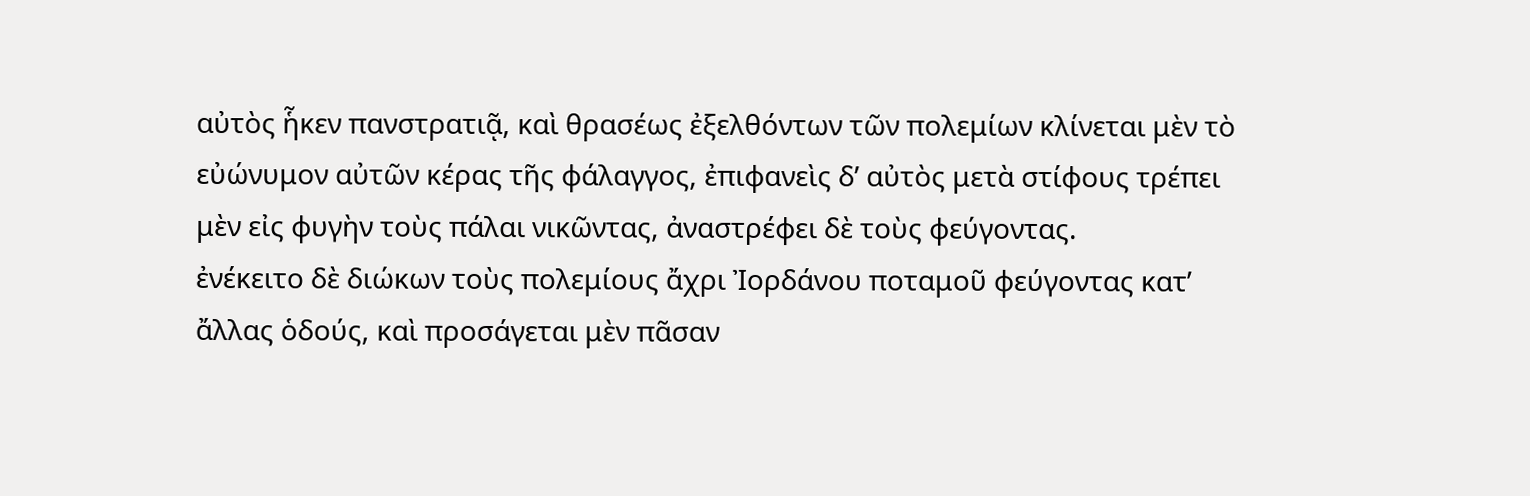αὐτὸς ἧκεν πανστρατιᾷ, καὶ θρασέως ἐξελθόντων τῶν πολεμίων κλίνεται μὲν τὸ εὐώνυμον αὐτῶν κέρας τῆς φάλαγγος, ἐπιφανεὶς δʼ αὐτὸς μετὰ στίφους τρέπει μὲν εἰς φυγὴν τοὺς πάλαι νικῶντας, ἀναστρέφει δὲ τοὺς φεύγοντας.
ἐνέκειτο δὲ διώκων τοὺς πολεμίους ἄχρι Ἰορδάνου ποταμοῦ φεύγοντας κατʼ ἄλλας ὁδούς, καὶ προσάγεται μὲν πᾶσαν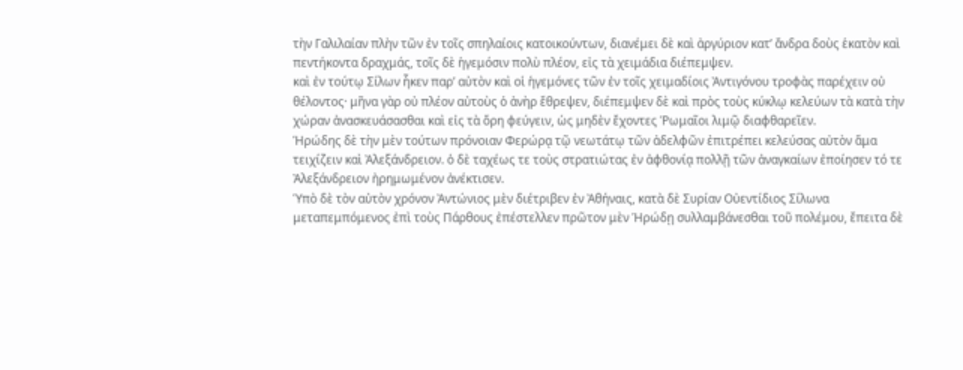τὴν Γαλιλαίαν πλὴν τῶν ἐν τοῖς σπηλαίοις κατοικούντων, διανέμει δὲ καὶ ἀργύριον κατʼ ἄνδρα δοὺς ἑκατὸν καὶ πεντήκοντα δραχμάς, τοῖς δὲ ἡγεμόσιν πολὺ πλέον, εἰς τὰ χειμάδια διέπεμψεν.
καὶ ἐν τούτῳ Σίλων ἧκεν παρʼ αὐτὸν καὶ οἱ ἡγεμόνες τῶν ἐν τοῖς χειμαδίοις Ἀντιγόνου τροφὰς παρέχειν οὐ θέλοντος· μῆνα γὰρ οὐ πλέον αὐτοὺς ὁ ἀνὴρ ἔθρεψεν, διέπεμψεν δὲ καὶ πρὸς τοὺς κύκλῳ κελεύων τὰ κατὰ τὴν χώραν ἀνασκευάσασθαι καὶ εἰς τὰ ὄρη φεύγειν, ὡς μηδὲν ἔχοντες Ῥωμαῖοι λιμῷ διαφθαρεῖεν.
Ἡρώδης δὲ τὴν μὲν τούτων πρόνοιαν Φερώρᾳ τῷ νεωτάτῳ τῶν ἀδελφῶν ἐπιτρέπει κελεύσας αὐτὸν ἅμα τειχίζειν καὶ Ἀλεξάνδρειον. ὁ δὲ ταχέως τε τοὺς στρατιώτας ἐν ἀφθονίᾳ πολλῇ τῶν ἀναγκαίων ἐποίησεν τό τε Ἀλεξάνδρειον ἠρημωμένον ἀνέκτισεν.
Ὑπὸ δὲ τὸν αὐτὸν χρόνον Ἀντώνιος μὲν διέτριβεν ἐν Ἀθήναις, κατὰ δὲ Συρίαν Οὐεντίδιος Σίλωνα μεταπεμπόμενος ἐπὶ τοὺς Πάρθους ἐπέστελλεν πρῶτον μὲν Ἡρώδῃ συλλαμβάνεσθαι τοῦ πολέμου, ἔπειτα δὲ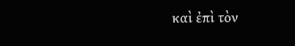καὶ ἐπὶ τὸν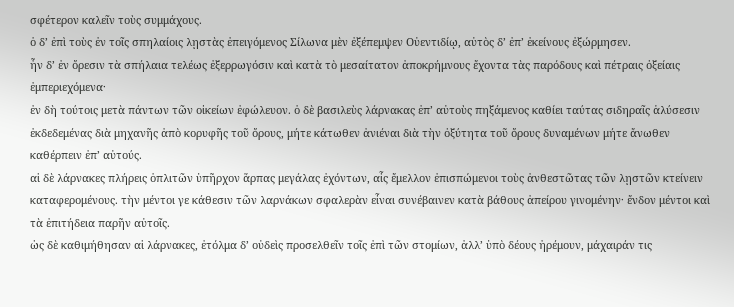σφέτερον καλεῖν τοὺς συμμάχους.
ὁ δʼ ἐπὶ τοὺς ἐν τοῖς σπηλαίοις λῃστὰς ἐπειγόμενος Σίλωνα μὲν ἐξέπεμψεν Οὐεντιδίῳ, αὐτὸς δʼ ἐπʼ ἐκείνους ἐξώρμησεν.
ἦν δʼ ἐν ὄρεσιν τὰ σπήλαια τελέως ἐξερρωγόσιν καὶ κατὰ τὸ μεσαίτατον ἀποκρήμνους ἔχοντα τὰς παρόδους καὶ πέτραις ὀξείαις ἐμπεριεχόμενα·
ἐν δὴ τούτοις μετὰ πάντων τῶν οἰκείων ἐφώλευον. ὁ δὲ βασιλεὺς λάρνακας ἐπʼ αὐτοὺς πηξάμενος καθίει ταύτας σιδηραῖς ἁλύσεσιν ἐκδεδεμένας διὰ μηχανῆς ἀπὸ κορυφῆς τοῦ ὄρους, μήτε κάτωθεν ἀνιέναι διὰ τὴν ὀξύτητα τοῦ ὄρους δυναμένων μήτε ἄνωθεν καθέρπειν ἐπʼ αὐτούς.
αἱ δὲ λάρνακες πλήρεις ὁπλιτῶν ὑπῆρχον ἅρπας μεγάλας ἐχόντων, αἷς ἔμελλον ἐπισπώμενοι τοὺς ἀνθεστῶτας τῶν λῃστῶν κτείνειν καταφερομένους. τὴν μέντοι γε κάθεσιν τῶν λαρνάκων σφαλερὰν εἶναι συνέβαινεν κατὰ βάθους ἀπείρου γινομένην· ἔνδον μέντοι καὶ τὰ ἐπιτήδεια παρῆν αὐτοῖς.
ὡς δὲ καθιμήθησαν αἱ λάρνακες, ἐτόλμα δʼ οὐδεὶς προσελθεῖν τοῖς ἐπὶ τῶν στομίων, ἀλλʼ ὑπὸ δέους ἠρέμουν, μάχαιράν τις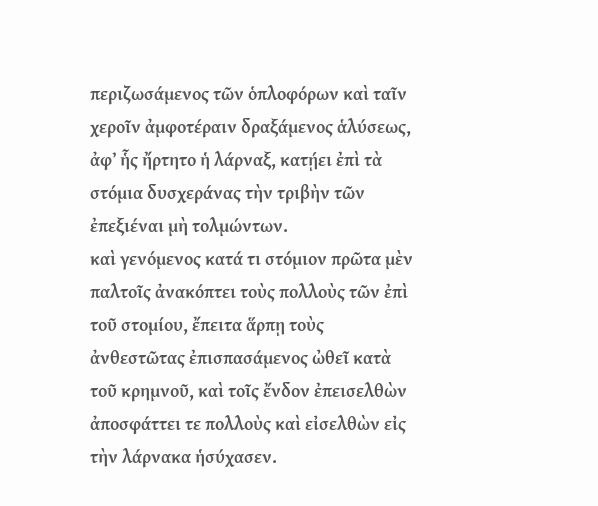περιζωσάμενος τῶν ὁπλοφόρων καὶ ταῖν χεροῖν ἀμφοτέραιν δραξάμενος ἁλύσεως, ἀφʼ ἧς ἤρτητο ἡ λάρναξ, κατῄει ἐπὶ τὰ στόμια δυσχεράνας τὴν τριβὴν τῶν ἐπεξιέναι μὴ τολμώντων.
καὶ γενόμενος κατά τι στόμιον πρῶτα μὲν παλτοῖς ἀνακόπτει τοὺς πολλοὺς τῶν ἐπὶ τοῦ στομίου, ἔπειτα ἅρπῃ τοὺς ἀνθεστῶτας ἐπισπασάμενος ὠθεῖ κατὰ τοῦ κρημνοῦ, καὶ τοῖς ἔνδον ἐπεισελθὼν ἀποσφάττει τε πολλοὺς καὶ εἰσελθὼν εἰς τὴν λάρνακα ἡσύχασεν.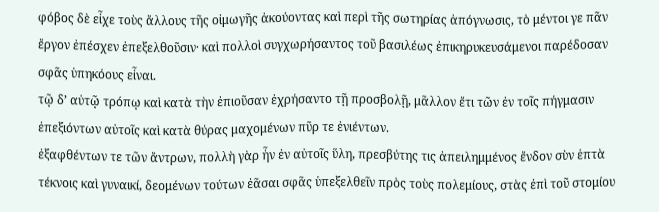φόβος δὲ εἶχε τοὺς ἄλλους τῆς οἰμωγῆς ἀκούοντας καὶ περὶ τῆς σωτηρίας ἀπόγνωσις, τὸ μέντοι γε πᾶν ἔργον ἐπέσχεν ἐπεξελθοῦσιν· καὶ πολλοὶ συγχωρήσαντος τοῦ βασιλέως ἐπικηρυκευσάμενοι παρέδοσαν σφᾶς ὑπηκόους εἶναι.
τῷ δʼ αὐτῷ τρόπῳ καὶ κατὰ τὴν ἐπιοῦσαν ἐχρήσαντο τῇ προσβολῇ, μᾶλλον ἔτι τῶν ἐν τοῖς πήγμασιν ἐπεξιόντων αὐτοῖς καὶ κατὰ θύρας μαχομένων πῦρ τε ἐνιέντων.
ἐξαφθέντων τε τῶν ἄντρων, πολλὴ γὰρ ἦν ἐν αὐτοῖς ὕλη, πρεσβύτης τις ἀπειλημμένος ἔνδον σὺν ἑπτὰ τέκνοις καὶ γυναικί, δεομένων τούτων ἐᾶσαι σφᾶς ὑπεξελθεῖν πρὸς τοὺς πολεμίους, στὰς ἐπὶ τοῦ στομίου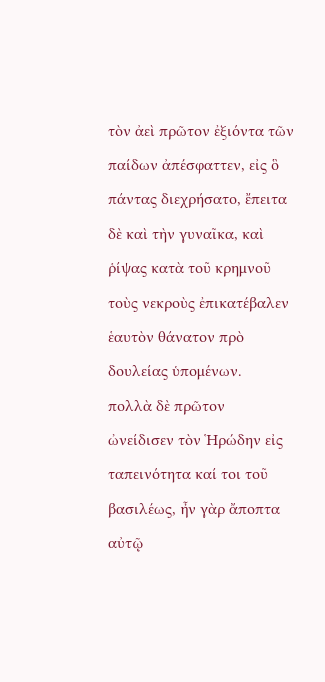τὸν ἀεὶ πρῶτον ἐξιόντα τῶν παίδων ἀπέσφαττεν, εἰς ὃ πάντας διεχρήσατο, ἔπειτα δὲ καὶ τὴν γυναῖκα, καὶ ῥίψας κατὰ τοῦ κρημνοῦ τοὺς νεκροὺς ἐπικατέβαλεν ἑαυτὸν θάνατον πρὸ δουλείας ὑπομένων.
πολλὰ δὲ πρῶτον ὠνείδισεν τὸν Ἡρώδην εἰς ταπεινότητα καί τοι τοῦ βασιλέως, ἦν γὰρ ἄποπτα αὐτῷ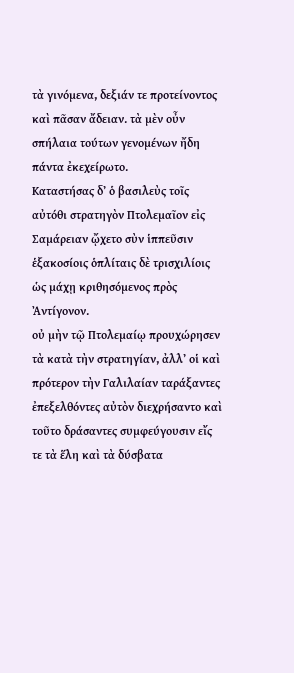τὰ γινόμενα, δεξιάν τε προτείνοντος καὶ πᾶσαν ἄδειαν. τὰ μὲν οὖν σπήλαια τούτων γενομένων ἤδη πάντα ἐκεχείρωτο.
Καταστήσας δʼ ὁ βασιλεὺς τοῖς αὐτόθι στρατηγὸν Πτολεμαῖον εἰς Σαμάρειαν ᾤχετο σὺν ἱππεῦσιν ἑξακοσίοις ὁπλίταις δὲ τρισχιλίοις ὡς μάχῃ κριθησόμενος πρὸς Ἀντίγονον.
οὐ μὴν τῷ Πτολεμαίῳ προυχώρησεν τὰ κατὰ τὴν στρατηγίαν, ἀλλʼ οἱ καὶ πρότερον τὴν Γαλιλαίαν ταράξαντες ἐπεξελθόντες αὐτὸν διεχρήσαντο καὶ τοῦτο δράσαντες συμφεύγουσιν εἴς τε τὰ ἕλη καὶ τὰ δύσβατα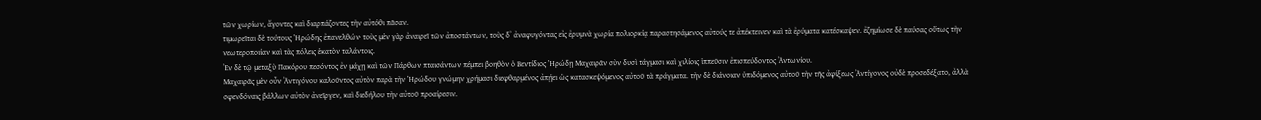τῶν χωρίων, ἄγοντες καὶ διαρπάζοντες τὴν αὐτόθι πᾶσαν.
τιμωρεῖται δὲ τούτους Ἡρώδης ἐπανελθών· τοὺς μὲν γὰρ ἀναιρεῖ τῶν ἀποστάντων, τοὺς δʼ ἀναφυγόντας εἰς ἐρυμνὰ χωρία πολιορκίᾳ παραστησάμενος αὐτούς τε ἀπέκτεινεν καὶ τὰ ἐρύματα κατέσκαψεν. ἐζημίωσε δὲ παύσας οὕτως τὴν νεωτεροποιίαν καὶ τὰς πόλεις ἑκατὸν ταλάντοις.
Ἐν δὲ τῷ μεταξὺ Πακόρου πεσόντος ἐν μάχῃ καὶ τῶν Πάρθων πταισάντων πέμπει βοηθὸν ὁ Βεντίδιος Ἡρώδῃ Μαχαιρᾶν σὺν δυσὶ τάγμασι καὶ χιλίοις ἱππεῦσιν ἐπισπεύδοντος Ἀντωνίου.
Μαχαιρᾶς μὲν οὖν Ἀντιγόνου καλοῦντος αὐτὸν παρὰ τὴν Ἡρώδου γνώμην χρήμασι διεφθαρμένος ἀπῄει ὡς κατασκεψόμενος αὐτοῦ τὰ πράγματα. τὴν δὲ διάνοιαν ὑπιδόμενος αὐτοῦ τὴν τῆς ἀφίξεως Ἀντίγονος οὐδὲ προσεδέξατο, ἀλλὰ σφενδόναις βάλλων αὐτὸν ἀνεῖργεν, καὶ διεδήλου τὴν αὐτοῦ προαίρεσιν.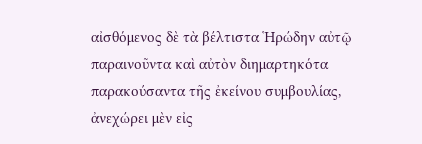αἰσθόμενος δὲ τὰ βέλτιστα Ἡρώδην αὐτῷ παραινοῦντα καὶ αὐτὸν διημαρτηκότα παρακούσαντα τῆς ἐκείνου συμβουλίας, ἀνεχώρει μὲν εἰς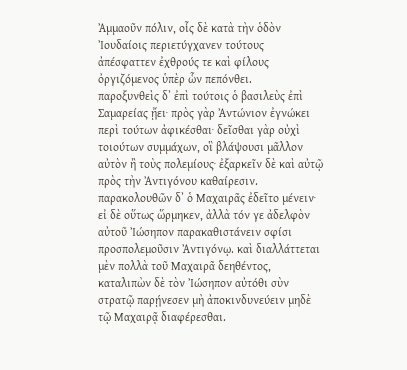Ἀμμαοῦν πόλιν, οἷς δὲ κατὰ τὴν ὁδὸν Ἰουδαίοις περιετύγχανεν τούτους ἀπέσφαττεν ἐχθρούς τε καὶ φίλους ὀργιζόμενος ὑπὲρ ὧν πεπόνθει.
παροξυνθεὶς δʼ ἐπὶ τούτοις ὁ βασιλεὺς ἐπὶ Σαμαρείας ᾔει· πρὸς γὰρ Ἀντώνιον ἐγνώκει περὶ τούτων ἀφικέσθαι· δεῖσθαι γὰρ οὐχὶ τοιούτων συμμάχων, οἳ βλάψουσι μᾶλλον αὐτὸν ἢ τοὺς πολεμίους· ἐξαρκεῖν δὲ καὶ αὐτῷ πρὸς τὴν Ἀντιγόνου καθαίρεσιν.
παρακολουθῶν δʼ ὁ Μαχαιρᾶς ἐδεῖτο μένειν· εἰ δὲ οὕτως ὥρμηκεν, ἀλλὰ τόν γε ἀδελφὸν αὐτοῦ Ἰώσηπον παρακαθιστάνειν σφίσι προσπολεμοῦσιν Ἀντιγόνῳ. καὶ διαλλάττεται μὲν πολλὰ τοῦ Μαχαιρᾶ δεηθέντος, καταλιπὼν δὲ τὸν Ἰώσηπον αὐτόθι σὺν στρατῷ παρῄνεσεν μὴ ἀποκινδυνεύειν μηδὲ τῷ Μαχαιρᾷ διαφέρεσθαι.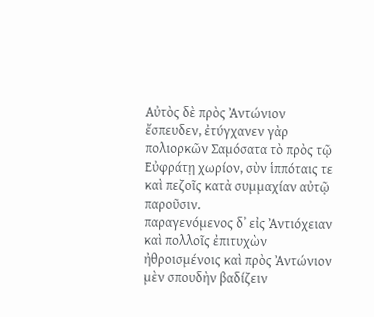Αὐτὸς δὲ πρὸς Ἀντώνιον ἔσπευδεν, ἐτύγχανεν γὰρ πολιορκῶν Σαμόσατα τὸ πρὸς τῷ Εὐφράτῃ χωρίον, σὺν ἱππόταις τε καὶ πεζοῖς κατὰ συμμαχίαν αὐτῷ παροῦσιν.
παραγενόμενος δʼ εἰς Ἀντιόχειαν καὶ πολλοῖς ἐπιτυχὼν ἠθροισμένοις καὶ πρὸς Ἀντώνιον μὲν σπουδὴν βαδίζειν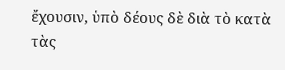ἔχουσιν, ὑπὸ δέους δὲ διὰ τὸ κατὰ τὰς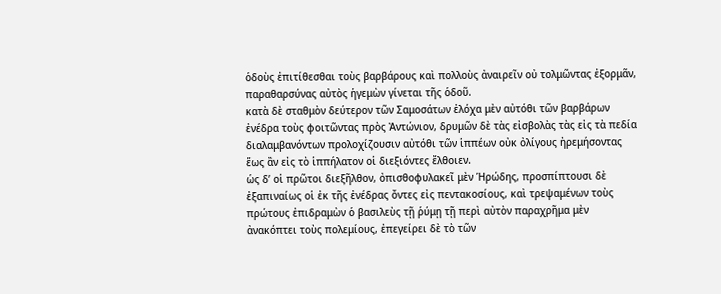ὁδοὺς ἐπιτίθεσθαι τοὺς βαρβάρους καὶ πολλοὺς ἀναιρεῖν οὐ τολμῶντας ἐξορμᾶν, παραθαρσύνας αὐτὸς ἡγεμὼν γίνεται τῆς ὁδοῦ.
κατὰ δὲ σταθμὸν δεύτερον τῶν Σαμοσάτων ἐλόχα μὲν αὐτόθι τῶν βαρβάρων ἐνέδρα τοὺς φοιτῶντας πρὸς Ἀντώνιον, δρυμῶν δὲ τὰς εἰσβολὰς τὰς εἰς τὰ πεδία διαλαμβανόντων προλοχίζουσιν αὐτόθι τῶν ἱππέων οὐκ ὀλίγους ἠρεμήσοντας ἕως ἂν εἰς τὸ ἱππήλατον οἱ διεξιόντες ἔλθοιεν.
ὡς δʼ οἱ πρῶτοι διεξῆλθον, ὀπισθοφυλακεῖ μὲν Ἡρώδης, προσπίπτουσι δὲ ἐξαπιναίως οἱ ἐκ τῆς ἐνέδρας ὄντες εἰς πεντακοσίους, καὶ τρεψαμένων τοὺς πρώτους ἐπιδραμὼν ὁ βασιλεὺς τῇ ῥύμῃ τῇ περὶ αὐτὸν παραχρῆμα μὲν ἀνακόπτει τοὺς πολεμίους, ἐπεγείρει δὲ τὸ τῶν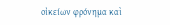οἰκείων φρόνημα καὶ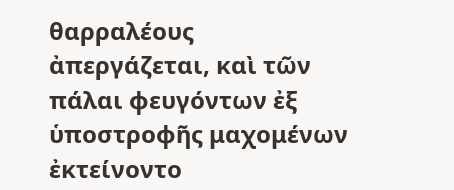θαρραλέους ἀπεργάζεται, καὶ τῶν πάλαι φευγόντων ἐξ ὑποστροφῆς μαχομένων ἐκτείνοντο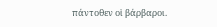πάντοθεν οἱ βάρβαροι.